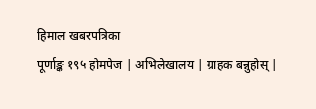हिमाल खबरपत्रिका
पूर्णाङ्क १९५ होमपेज | अभिलेखालय | ग्राहक बन्नुहोस् |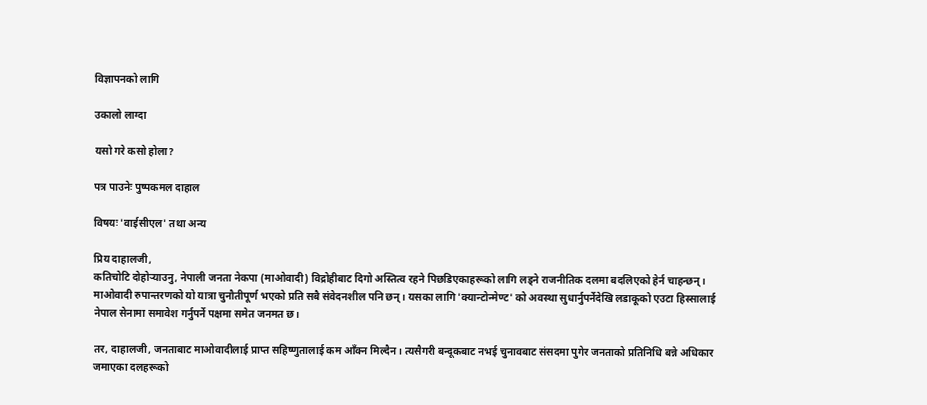विज्ञापनको लागि

उकालो लाग्दा

यसो गरे कसो होला?

पत्र पाउनेः पुष्पकमल दाहाल

विषयः 'वाईसीएल' तथा अन्य

प्रिय दाहालजी,
कतिचोटि दोहोर्‍याउनु, नेपाली जनता नेकपा (माओवादी) विद्रोहीबाट दिगो अस्तित्व रहने पिछडिएकाहरूको लागि लड्ने राजनीतिक दलमा बदलिएको हेर्न चाहन्छन्। माओवादी रुपान्तरणको यो यात्रा चुनौतीपूर्ण भएको प्रति सबै संवेदनशील पनि छन्। यसका लागि 'क्यान्टोन्मेण्ट' को अवस्था सुधार्नुपर्नेदेखि लडाकूको एउटा हिस्सालाई नेपाल सेनामा समावेश गर्नुपर्ने पक्षमा समेत जनमत छ।

तर, दाहालजी, जनताबाट माओवादीलाई प्राप्त सहिष्णुतालाई कम आँक्न मिल्दैन। त्यसैगरी बन्दूकबाट नभई चुनावबाट संसदमा पुगेर जनताको प्रतिनिधि बन्ने अधिकार जमाएका दलहरूको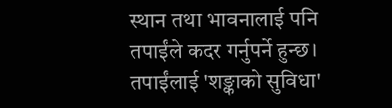स्थान तथा भावनालाई पनि तपाईंले कदर गर्नुपर्ने हुन्छ। तपाईंलाई 'शङ्काको सुविधा'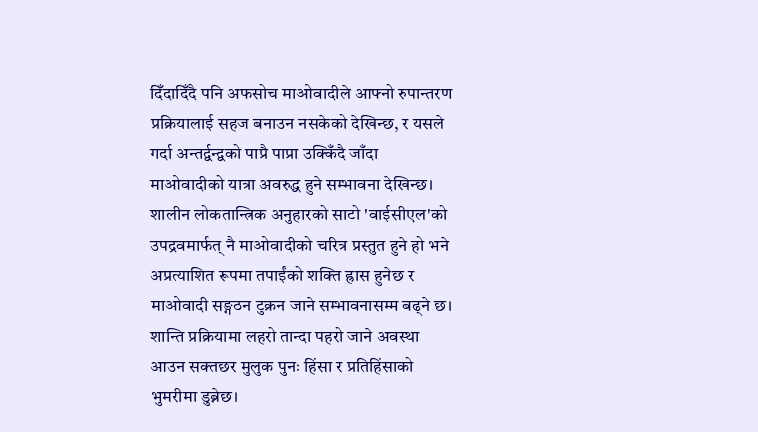दिँदादिँदै पनि अफसोच माओवादीले आफ्नो रुपान्तरण प्रक्रियालाई सहज बनाउन नसकेको देखिन्छ, र यसले गर्दा अन्तर्द्वन्द्वको पाप्रै पाप्रा उक्किँदै जाँदा माओवादीको यात्रा अवरुद्ध हुने सम्भावना देखिन्छ। शालीन लोकतान्त्रिक अनुहारको साटो 'वाईसीएल'को उपद्रवमार्फत् नै माओवादीको चरित्र प्रस्तुत हुने हो भने अप्रत्याशित रूपमा तपाईंको शक्ति ह्रास हुनेछ र माओवादी सङ्गठन टुक्रन जाने सम्भावनासम्म बढ्ने छ। शान्ति प्रक्रियामा लहरो तान्दा पहरो जाने अवस्था आउन सक्तछर मुलुक पुनः हिंसा र प्रतिहिंसाको भुमरीमा डुब्नेछ।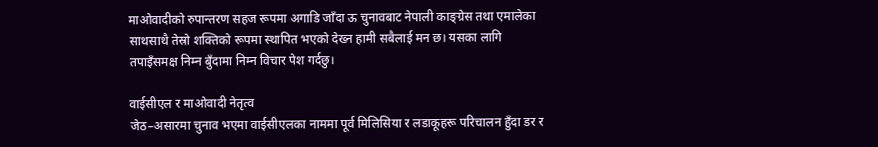माओवादीको रुपान्तरण सहज रूपमा अगाडि जाँदा ऊ चुनावबाट नेपाली काङ्ग्रेस तथा एमालेका साथसाथै तेस्रो शक्तिको रूपमा स्थापित भएको देख्न हामी सबैलाई मन छ। यसका लागि तपाइँसमक्ष निम्न बुँदामा निम्न विचार पेश गर्दछु।

वाईसीएल र माओवादी नेतृत्व
जेठ–असारमा चुनाव भएमा वाईसीएलका नाममा पूर्व मिलिसिया र लडाकूहरू परिचालन हुँदा डर र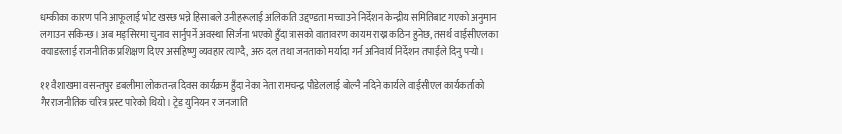धम्कीका कारण पनि आफूलाई भोट खस्छ भन्ने हिसाबले उनीहरूलाई अलिकति उद्दण्डता मच्चाउने निर्देशन केन्द्रीय समितिबाट गएको अनुमान लगाउन सकिन्छ। अब मङ्सिरमा चुनाव सार्नुपर्ने अवस्था सिर्जना भएको हुँदा त्रासको वातावरण कायम राख्न कठिन हुनेछ, तसर्थ वाईसीएलका क्याडरलाई राजनीतिक प्रशिक्षण दिएर असहिष्णु व्यवहार त्याग्दै, अरु दल तथा जनताको मर्यादा गर्न अनिवार्य निर्देशन तपाईंले दिनु पर्‍यो।

११ वैशाखमा वसन्तपुर डबलीमा लोकतन्त्र दिवस कार्यक्रम हुँदा नेका नेता रामचन्द्र पौडेललाई बोल्नै नदिने कार्यले वाईसीएल कार्यकर्ताको गैरराजनीतिक चरित्र प्रस्ट पारेको थियो। ट्रेड युनियन र जनजाति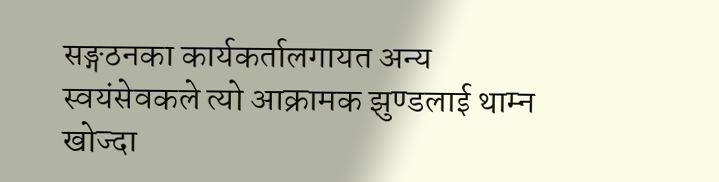सङ्गठनका कार्यकर्तालगायत अन्य स्वयंसेवकले त्यो आक्रामक झुण्डलाई थाम्न खोज्दा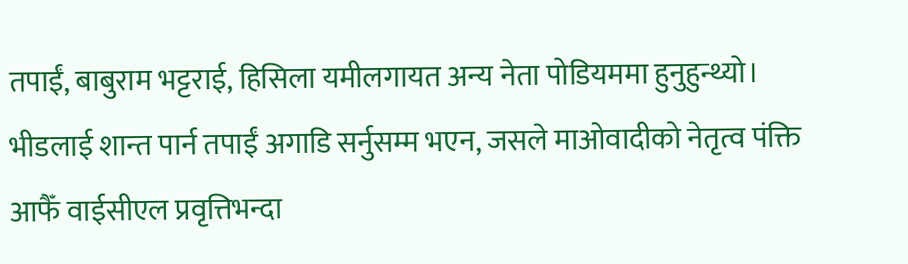तपाईं, बाबुराम भट्टराई, हिसिला यमीलगायत अन्य नेता पोडियममा हुनुहुन्थ्यो। भीडलाई शान्त पार्न तपाईं अगाडि सर्नुसम्म भएन, जसले माओवादीको नेतृत्व पंक्ति आफैँ वाईसीएल प्रवृत्तिभन्दा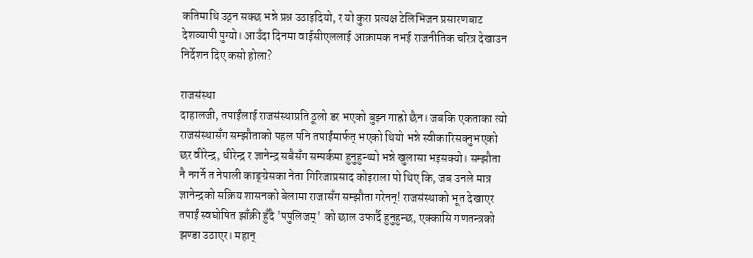कतिमाथि उठ्न सक्छ भन्ने प्रश्न उठाइदियो, र यो कुरा प्रत्यक्ष टेलिभिजन प्रसारणबाट देशव्यापी पुग्यो। आउँदा दिनमा वाईसीएललाई आक्रामक नभई राजनीतिक चरित्र देखाउन निर्देशन दिए कसो होला?

राजसंस्था
दाहालजी, तपाईंलाई राजसंस्थाप्रति ठूलो डर भएको बुझ्न गाह्रो छैन। जबकि एकताका त्यो राजसंस्थासँग सम्झौताको पहल पनि तपाईंमार्फत् भएको थियो भन्ने स्वीकारिसक्नुभएको छर वीरेन्द्र, धीरेन्द्र र ज्ञानेन्द्र सबैसँग सम्पर्कमा हुनुहुन्थ्यो भन्ने खुलासा भइसक्यो। सम्झौता नै नगर्ने त नेपाली काङ्ग्रेसका नेता गिरिजाप्रसाद कोइराला पो थिए कि, जब उनले मात्र ज्ञानेन्द्रको सक्रिय शासनको बेलामा राजासँग सम्झौता गरेनन्! राजसंस्थाको भूत देखाएर तपाईं स्वघोषित झाँक्री हुँदै 'पपुलिजम्' को छाल उफार्दै हुनुहुन्छ, एक्कासि गणतन्त्रको झण्डा उठाएर। महान्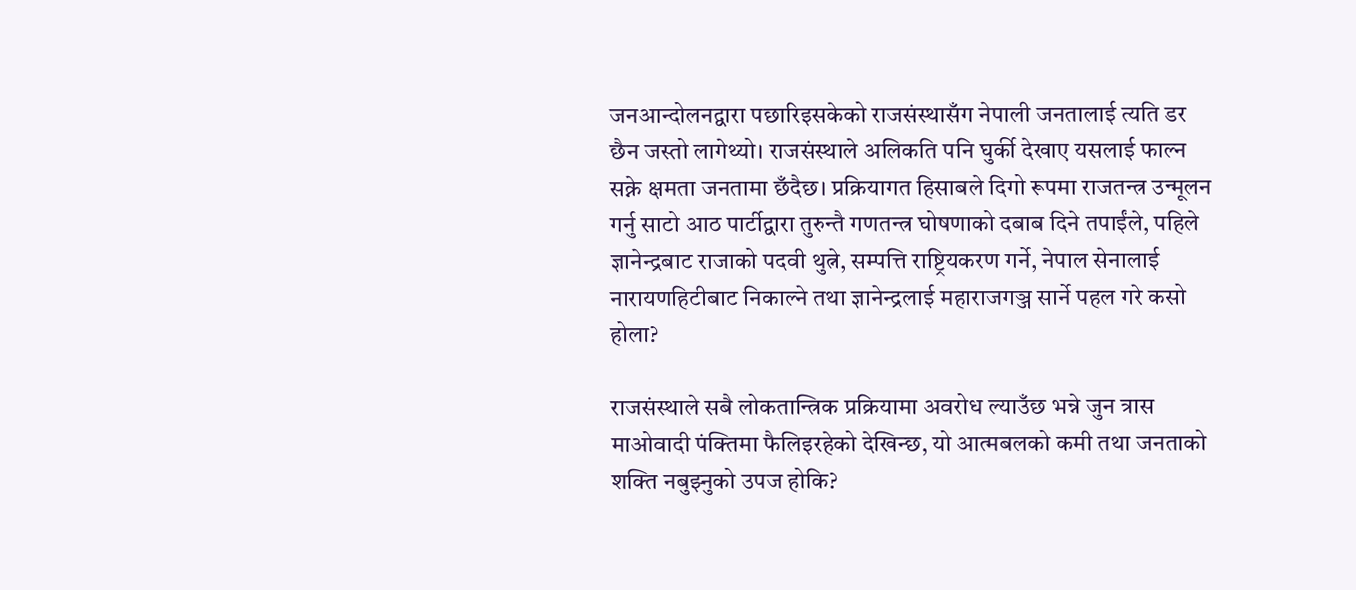जनआन्दोलनद्वारा पछारिइसकेको राजसंस्थासँग नेपाली जनतालाई त्यति डर छैन जस्तो लागेथ्यो। राजसंस्थाले अलिकति पनि घुर्की देखाए यसलाई फाल्न सक्ने क्षमता जनतामा छँदैछ। प्रक्रियागत हिसाबले दिगो रूपमा राजतन्त्र उन्मूलन गर्नु साटो आठ पार्टीद्वारा तुरुन्तै गणतन्त्र घोषणाको दबाब दिने तपाईंले, पहिले ज्ञानेन्द्रबाट राजाको पदवी थुत्ने, सम्पत्ति राष्ट्रियकरण गर्ने, नेपाल सेनालाई नारायणहिटीबाट निकाल्ने तथा ज्ञानेन्द्रलाई महाराजगञ्ज सार्ने पहल गरे कसो होला?

राजसंस्थाले सबै लोकतान्त्रिक प्रक्रियामा अवरोध ल्याउँछ भन्ने जुन त्रास माओवादी पंक्तिमा फैलिइरहेको देखिन्छ, यो आत्मबलको कमी तथा जनताको शक्ति नबुझ्नुको उपज होकि?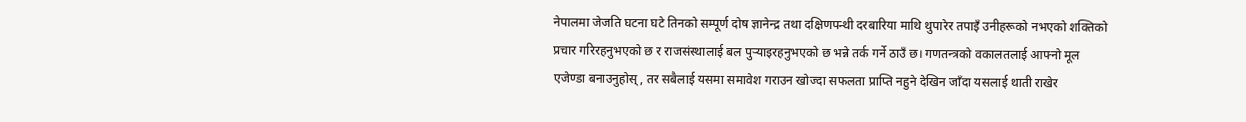नेपालमा जेजति घटना घटे तिनको सम्पूर्ण दोष ज्ञानेन्द्र तथा दक्षिणपन्थी दरबारिया माथि थुपारेर तपाइँ उनीहरूको नभएको शक्तिको प्रचार गरिरहनुभएको छ र राजसंस्थालाई बल पुर्‍याइरहनुभएको छ भन्ने तर्क गर्ने ठाउँ छ। गणतन्त्रको वकालतलाई आफ्नो मूल एजेण्डा बनाउनुहोस्, तर सबैलाई यसमा समावेश गराउन खोज्दा सफलता प्राप्ति नहुने देखिन जाँदा यसलाई थाती राखेर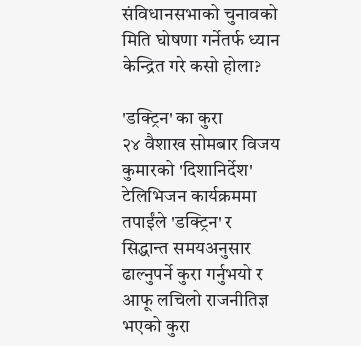संविधानसभाको चुनावको मिति घोषणा गर्नेतर्फ ध्यान केन्द्रित गरे कसो होला?

'डक्ट्रिन' का कुरा
२४ वैशाख सोमबार विजय कुमारको 'दिशानिर्देश' टेलिभिजन कार्यक्रममा तपाईंले 'डक्ट्रिन' र सिद्धान्त समयअनुसार ढाल्नुपर्ने कुरा गर्नुभयो र आफू लचिलो राजनीतिज्ञ भएको कुरा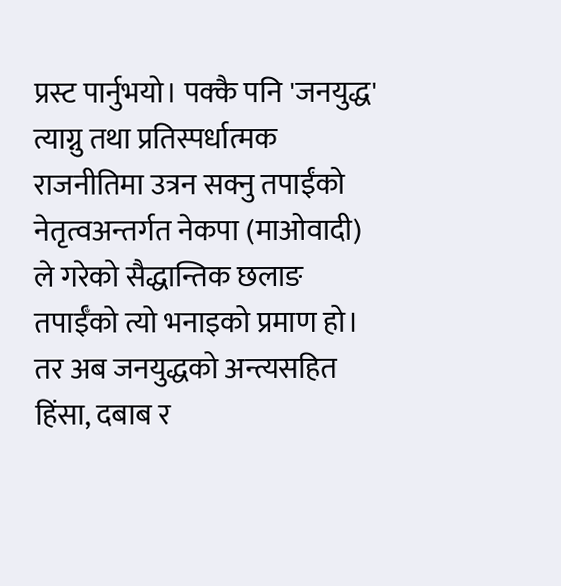प्रस्ट पार्नुभयो। पक्कै पनि 'जनयुद्ध' त्याग्नु तथा प्रतिस्पर्धात्मक राजनीतिमा उत्रन सक्नु तपाईंको नेतृत्वअन्तर्गत नेकपा (माओवादी) ले गरेको सैद्धान्तिक छलाङ तपाईँको त्यो भनाइको प्रमाण हो। तर अब जनयुद्धको अन्त्यसहित हिंसा, दबाब र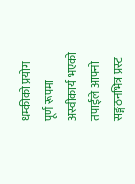धम्कीको प्रयोग पूर्ण रूपमा अस्वीकार्य भएको तपाईंले आफ्नो सङ्गठनभित्र प्रस्ट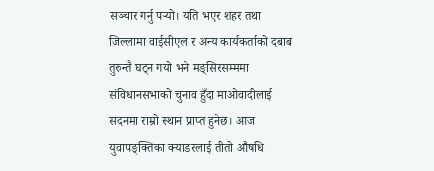सञ्चार गर्नु पर्‍यो। यति भएर शहर तथा जिल्लामा वाईसीएल र अन्य कार्यकर्ताको दबाब तुरुन्तै घट्न गयो भने मङ्सिरसम्ममा संविधानसभाको चुनाव हुँदा माओवादीलाई सदनमा राम्रो स्थान प्राप्त हुनेछ। आज युवापङ्क्तिका क्याडरलाई तीतो औषधि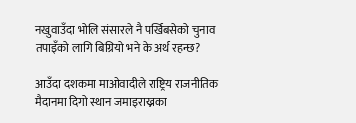नखुवाउँदा भोलि संसारले नै पर्खिबसेको चुनाव तपाइँको लागि बिग्रियो भने के अर्थ रहन्छ?

आउँदा दशकमा माओवादीले राष्ट्रिय राजनीतिक मैदानमा दिगो स्थान जमाइराख्नका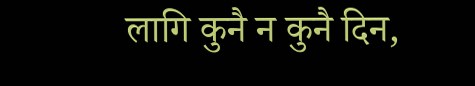लागि कुनै न कुनै दिन,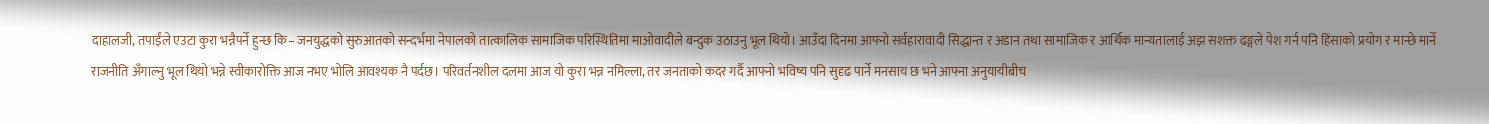दाहालजी, तपाईंले एउटा कुरा भन्नैपर्ने हुन्छ कि– जनयुद्धको सुरुआतको सन्दर्भमा नेपालको तात्कालिक सामाजिक परिस्थितिमा माओवादीले बन्दुक उठाउनु भूल थियो। आउँदा दिनमा आफ्नो सर्वहारावादी सिद्धान्त र अडान तथा सामाजिक र आर्थिक मान्यतालाई अझ सशक्त ढङ्गले पेश गर्न पनि हिंसाको प्रयोग र मान्छे मार्ने राजनीति अँगाल्नु भूल थियो भन्ने स्वीकारोक्ति आज नभए भोलि आवश्यक नै पर्दछ। परिवर्तनशील दलमा आज यो कुरा भन्न नमिल्ला, तर जनताको कदर गर्दै आफ्नो भविष्य पनि सुदृढ पार्ने मनसाय छ भने आफ्ना अनुयायीबीच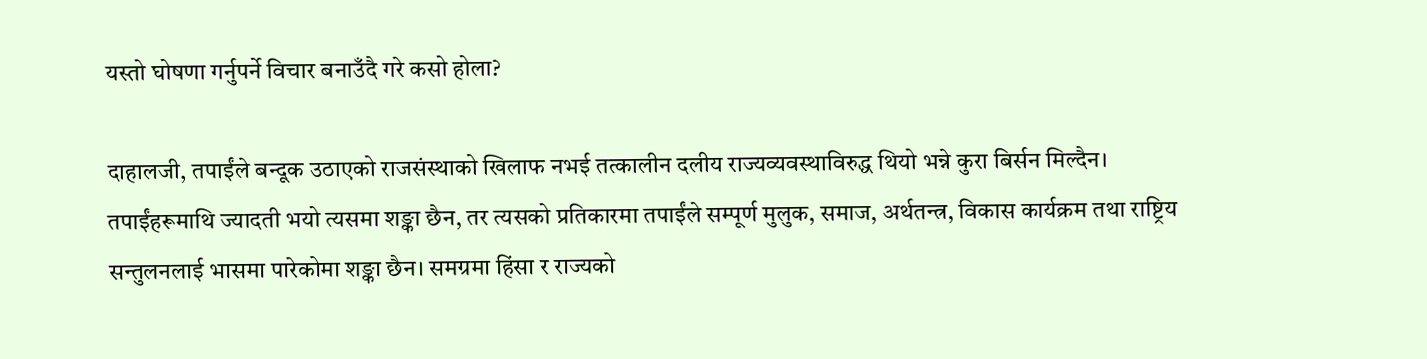यस्तो घोषणा गर्नुपर्ने विचार बनाउँदै गरे कसो होला?

दाहालजी, तपाईंले बन्दूक उठाएको राजसंस्थाको खिलाफ नभई तत्कालीन दलीय राज्यव्यवस्थाविरुद्ध थियो भन्ने कुरा बिर्सन मिल्दैन। तपाईंहरूमाथि ज्यादती भयो त्यसमा शङ्का छैन, तर त्यसको प्रतिकारमा तपाईंले सम्पूर्ण मुलुक, समाज, अर्थतन्त्र, विकास कार्यक्रम तथा राष्ट्रिय सन्तुलनलाई भासमा पारेकोमा शङ्का छैन। समग्रमा हिंसा र राज्यको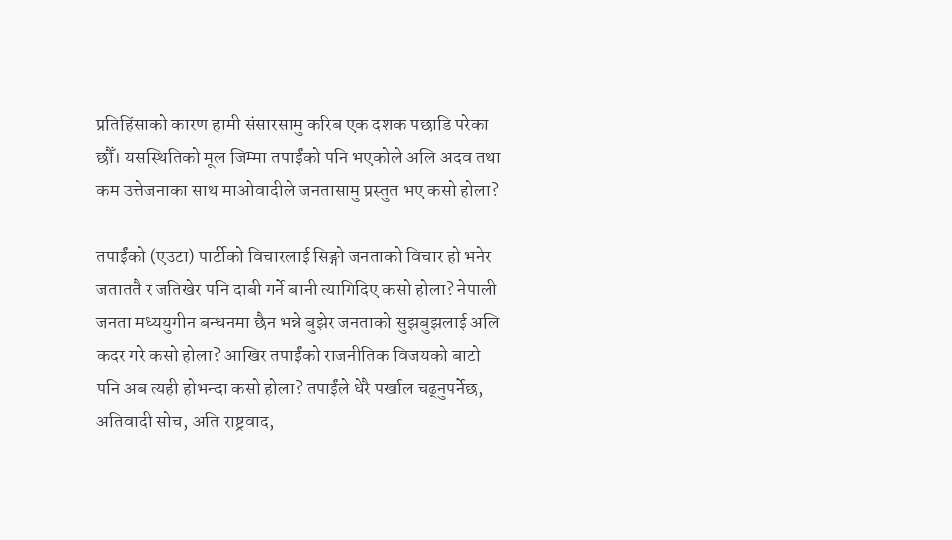प्रतिहिंसाको कारण हामी संसारसामु करिब एक दशक पछाडि परेका छौँ। यसस्थितिको मूल जिम्मा तपाईंको पनि भएकोले अलि अदव तथा कम उत्तेजनाका साथ माओवादीले जनतासामु प्रस्तुत भए कसो होला?

तपाईंको (एउटा) पार्टीको विचारलाई सिङ्गो जनताको विचार हो भनेर जताततै र जतिखेर पनि दाबी गर्ने बानी त्यागिदिए कसो होला? नेपाली जनता मध्ययुगीन बन्धनमा छैन भन्ने बुझेर जनताको सुझबुझलाई अलि कदर गरे कसो होला? आखिर तपाईंको राजनीतिक विजयको बाटो पनि अब त्यही होभन्दा कसो होला? तपाईंले धेरै पर्खाल चढ्नुपर्नेछ, अतिवादी सोच, अति राष्ट्रवाद,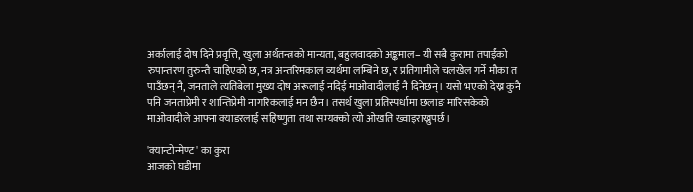अर्कालाई दोष दिने प्रवृत्ति, खुला अर्थतन्त्रको मान्यता, बहुलवादको अङ्कमाल– यी सबै कुरामा तपाईंको रुपान्तरण तुरुन्तै चाहिएको छ, नत्र अन्तरिमकाल व्यर्थमा लम्बिने छ, र प्रतिगामीले चलखेल गर्ने मौका त पाउँछन् नै, जनताले त्यतिबेला मुख्य दोष अरूलाई नदिई माओवादीलाई नै दिनेछन्। यसो भएको देख्न कुनै पनि जनताप्रेमी र शान्तिप्रेमी नागरिकलाई मन छैन। तसर्थ खुला प्रतिस्पर्धामा छलाङ मारिसकेको माओवादीले आफ्ना क्याडरलाई सहिष्णुता तथा सम्यक्को त्यो ओखति ख्वाइराख्नुपर्छ।

'क्यान्टोन्मेण्ट' का कुरा
आजको घडीमा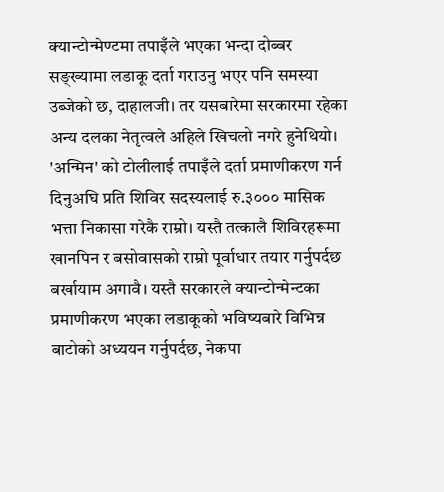क्यान्टोन्मेण्टमा तपाइँले भएका भन्दा दोब्बर सङ्ख्यामा लडाकू दर्ता गराउनु भएर पनि समस्या उब्जेको छ, दाहालजी। तर यसबारेमा सरकारमा रहेका अन्य दलका नेतृत्वले अहिले खिचलो नगरे हुनेथियो। 'अन्मिन' को टोलीलाई तपाइँले दर्ता प्रमाणीकरण गर्न दिनुअघि प्रति शिविर सदस्यलाई रु.३००० मासिक भत्ता निकासा गरेकै राम्रो। यस्तै तत्कालै शिविरहरूमा खानपिन र बसोवासको राम्रो पूर्वाधार तयार गर्नुपर्दछ बर्खायाम अगावै। यस्तै सरकारले क्यान्टोन्मेन्टका प्रमाणीकरण भएका लडाकूको भविष्यबारे विभिन्न बाटोको अध्ययन गर्नुपर्दछ, नेकपा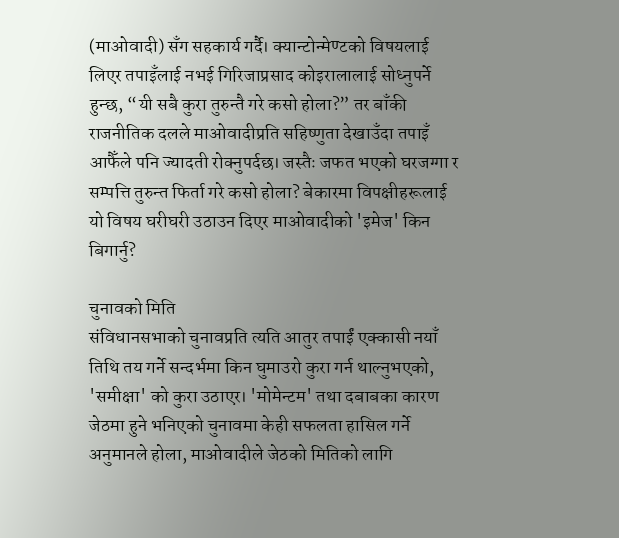(माओवादी) सँग सहकार्य गर्दै। क्यान्टोन्मेण्टको विषयलाई लिएर तपाइँलाई नभई गिरिजाप्रसाद कोइरालालाई सोध्नुपर्ने हुन्छ, “यी सबै कुरा तुरुन्तै गरे कसो होला?” तर बाँकी राजनीतिक दलले माओवादीप्रति सहिष्णुता देखाउँदा तपाइँ आफैँले पनि ज्यादती रोक्नुपर्दछ। जस्तैः जफत भएको घरजग्गा र सम्पत्ति तुरुन्त फिर्ता गरे कसो होला? बेकारमा विपक्षीहरूलाई यो विषय घरीघरी उठाउन दिएर माओवादीको 'इमेज' किन बिगार्नु?

चुनावको मिति
संविधानसभाको चुनावप्रति त्यति आतुर तपाईं एक्कासी नयाँ तिथि तय गर्ने सन्दर्भमा किन घुमाउरो कुरा गर्न थाल्नुभएको, 'समीक्षा' को कुरा उठाएर। 'मोमेन्टम' तथा दबाबका कारण जेठमा हुने भनिएको चुनावमा केही सफलता हासिल गर्ने अनुमानले होला, माओवादीले जेठको मितिको लागि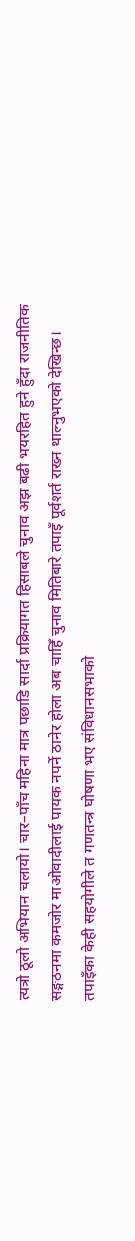त्यत्रो ठूलो अभियान चलायो। चार–पाँच महिना मात्र पछाडि सार्दा प्रक्रियागत हिसाबले चुनाव अझ बढी भयरहित हुने हुँदा राजनीतिक सङ्गठनमा कमजोर माओवादीलाई पायक नपर्ने ठानेर होला अब चाहिँ चुनाव मितिबारे तपाइँ पूर्वशर्त राख्न थाल्नुभएको देखिन्छ। तपाइँका केही सहयोगीले त गणतन्त्र घोषणा भए संविधानसभाको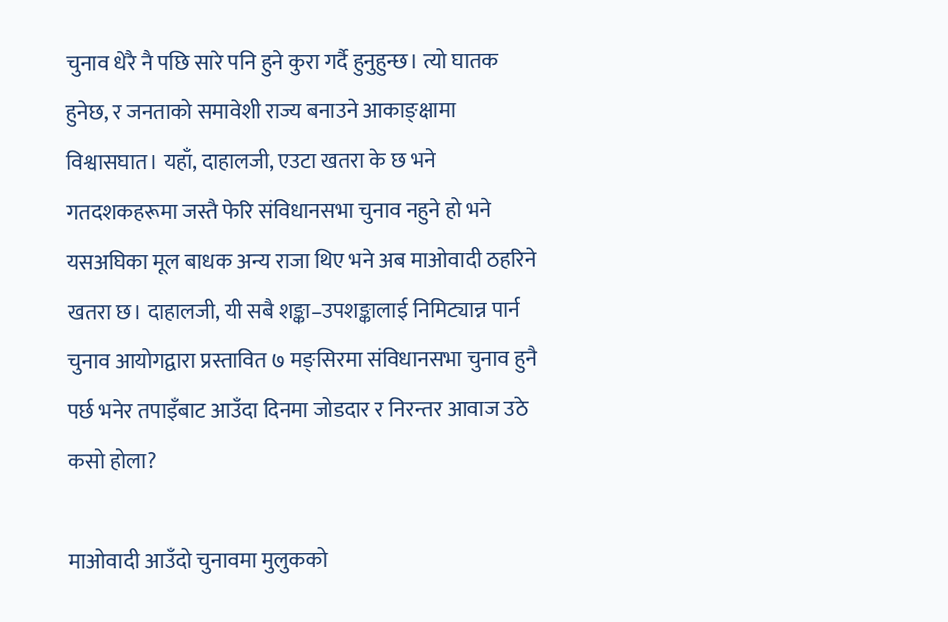चुनाव धेरै नै पछि सारे पनि हुने कुरा गर्दै हुनुहुन्छ। त्यो घातक हुनेछ, र जनताको समावेशी राज्य बनाउने आकाङ्क्षामा विश्वासघात। यहाँ, दाहालजी, एउटा खतरा के छ भने गतदशकहरूमा जस्तै फेरि संविधानसभा चुनाव नहुने हो भने यसअघिका मूल बाधक अन्य राजा थिए भने अब माओवादी ठहरिने खतरा छ। दाहालजी, यी सबै शङ्का–उपशङ्कालाई निमिट्यान्न पार्न चुनाव आयोगद्वारा प्रस्तावित ७ मङ्सिरमा संविधानसभा चुनाव हुनै पर्छ भनेर तपाइँबाट आउँदा दिनमा जोडदार र निरन्तर आवाज उठे कसो होला?

माओवादी आउँदो चुनावमा मुलुकको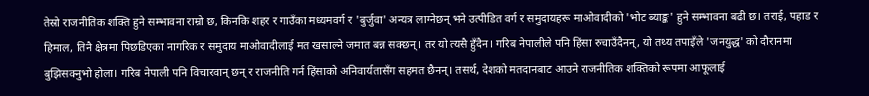तेस्रो राजनीतिक शक्ति हुने सम्भावना राम्रो छ, किनकि शहर र गाउँका मध्यमवर्ग र 'बुर्जुवा' अन्यत्र लाग्नेछन् भने उत्पीडित वर्ग र समुदायहरू माओवादीको 'भोट ब्याङ्क' हुने सम्भावना बढी छ। तराई, पहाड र हिमाल, तिनै क्षेत्रमा पिछडिएका नागरिक र समुदाय माओवादीलाई मत खसाल्ने जमात बन्न सक्छन्। तर यो त्यसै हुँदैन। गरिब नेपालीले पनि हिंसा रुचाउँदैनन्, यो तथ्य तपाइँले 'जनयुद्ध' को दौरानमा बुझिसक्नुभो होला। गरिब नेपाली पनि विचारवान् छन् र राजनीति गर्न हिंसाको अनिवार्यतासँग सहमत छैनन्। तसर्थ, देशको मतदानबाट आउने राजनीतिक शक्तिको रूपमा आफूलाई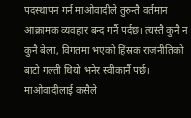पदस्थापन गर्न माओवादीले तुरुन्तै वर्तमान आक्रामक व्यवहार बन्द गर्नै पर्दछ। त्यस्तै कुनै न कुनै बेला, विगतमा भएको हिंस्रक राजनीतिको बाटो गल्ती थियो भनेर स्वीकार्नै पर्छ। माओवादीलाई कसैले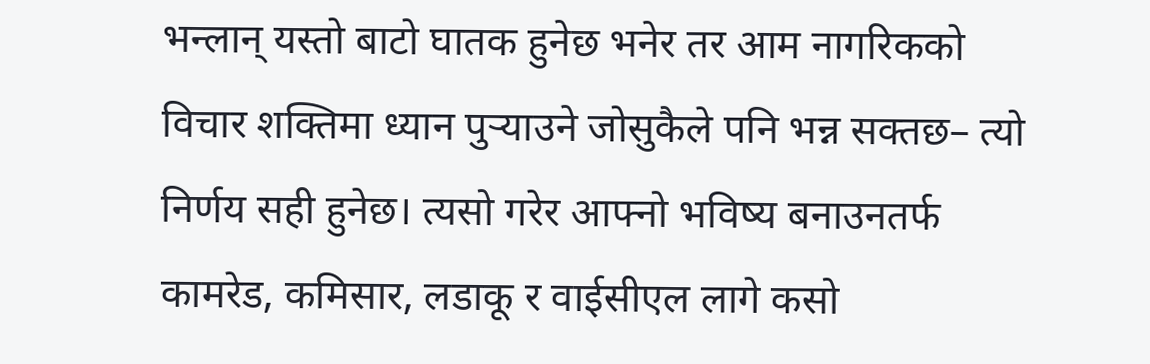भन्लान् यस्तो बाटो घातक हुनेछ भनेर तर आम नागरिकको विचार शक्तिमा ध्यान पुर्‍याउने जोसुकैले पनि भन्न सक्तछ– त्यो निर्णय सही हुनेछ। त्यसो गरेर आफ्नो भविष्य बनाउनतर्फ कामरेड, कमिसार, लडाकू र वाईसीएल लागे कसो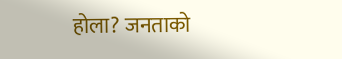होला? जनताको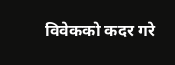विवेकको कदर गरे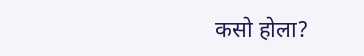कसो होला?